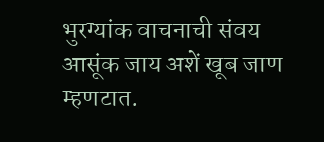भुरग्यांक वाचनाची संवय आसूंक जाय अशें खूब जाण म्हणटात.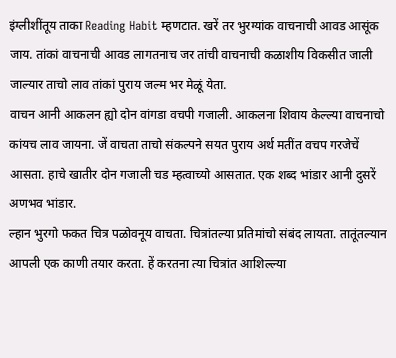इंग्लीशींतूय ताका Reading Habit म्हणटात. खरें तर भुरग्यांक वाचनाची आवड आसूंक जाय. तांकां वाचनाची आवड लागतनाच जर तांची वाचनाची कळाशीय विकसीत जाली जाल्यार ताचो लाव तांकां पुराय जल्म भर मेळूं येता.
वाचन आनी आकलन ह्यो दोन वांगडा वचपी गजाली. आकलना शिवाय केल्ल्या वाचनाचो कांयच लाव जायना. जें वाचता ताचो संकल्पने सयत पुराय अर्थ मतींत वचप गरजेचें आसता. हाचे खातीर दोन गजाली चड म्हत्वाच्यो आसतात. एक शब्द भांडार आनी दुसरें अणभव भांडार.
ल्हान भुरगो फकत चित्र पळोवनूय वाचता. चित्रांतल्या प्रतिमांचो संबंद लायता. तातूंतल्यान आपली एक काणी तयार करता. हें करतना त्या चित्रांत आशिल्ल्या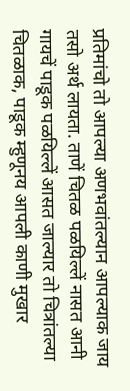प्रतिमांचो तो आपल्या अणभवांतल्यान आपल्याक जाय तसो अर्थ लायता. ताणें चितळ पळयिल्लें नासत आनी गायचें पाडूक पळयिल्लें आसत जाल्यार तो चित्रांतल्या चितळाक, पाडूक म्हुणूनय आपली काणी मुखार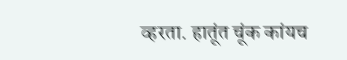व्हरता. हातूंत चूंक कांयच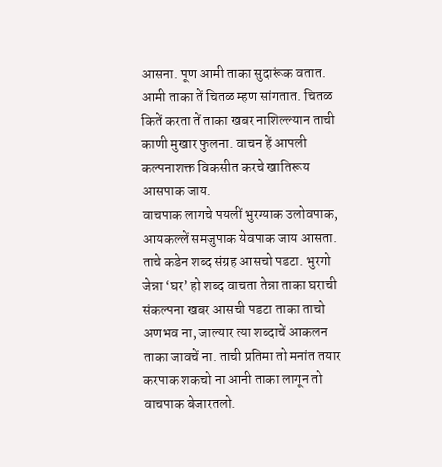आसना. पूण आमी ताका सुदारूंक वतात. आमी ताका तें चितळ म्हण सांगतात. चितळ कितें करता तें ताका खबर नाशिल्ल्यान ताची काणी मुखार फुलना. वाचन हें आपली कल्पनाशक्त विकसीत करचे खातिरूय आसपाक जाय.
वाचपाक लागचे पयलीं भुरग्याक उलोवपाक, आयकल्लें समजुपाक येवपाक जाय आसता. ताचे कडेन शब्द संग्रह आसचो पडटा. भुरगो जेन्ना ‘घर’ हो शब्द वाचता तेन्ना ताका घराची संकल्पना खबर आसची पडटा ताका ताचो अणभव ना, जाल्यार त्या शब्दाचें आकलन ताका जावचें ना. ताची प्रतिमा तो मनांत तयार करपाक शकचो ना आनी ताका लागून तो वाचपाक बेजारतलो.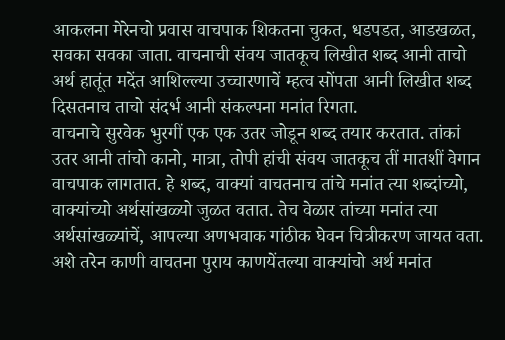आकलना मेरेनचो प्रवास वाचपाक शिकतना चुकत, धडपडत, आडखळत, सवका सवका जाता. वाचनाची संवय जातकूच लिखीत शब्द आनी ताचो अर्थ हातूंत मदेंत आशिल्ल्या उच्चारणाचें म्हत्व सोंपता आनी लिखीत शब्द दिसतनाच ताचो संदर्भ आनी संकल्पना मनांत रिगता.
वाचनाचे सुरवेक भुरगीं एक एक उतर जोडून शब्द तयार करतात. तांकां उतर आनी तांचो कानो, मात्रा, तोपी हांची संवय जातकूच तीं मातशीं वेगान वाचपाक लागतात. हे शब्द, वाक्यां वाचतनाच तांचे मनांत त्या शब्दांच्यो, वाक्यांच्यो अर्थसांखळ्यो जुळत वतात. तेच वेळार तांच्या मनांत त्या अर्थसांखळ्यांचें, आपल्या अणभवाक गांठीक घेवन चित्रीकरण जायत वता. अशे तरेन काणी वाचतना पुराय काणयेंतल्या वाक्यांचो अर्थ मनांत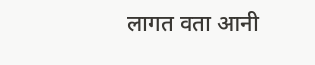लागत वता आनी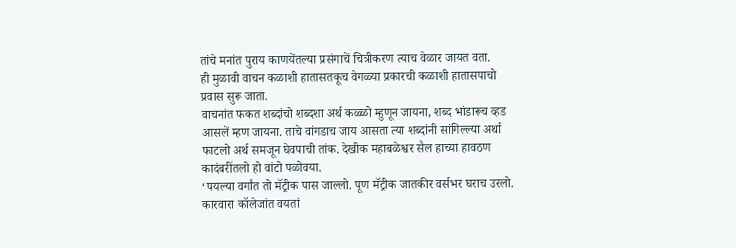तांचे मनांत पुराय काणयेंतल्या प्रसंगाचें चित्रीकरण त्याच वेळार जायत वता.
ही मुळावी वाचन कळाशी हातासतकूच वेगळ्या प्रकारची कळाशी हातासपाचो प्रवास सुरू जाता.
वाचनांत फकत शब्दांचो शब्दशा अर्थ कळ्ळो म्हुणून जायना, शब्द भांडारूच व्हड आसलें म्हण जायना. ताचे वांगडाच जाय आसता त्या शब्दांनी सांगिल्ल्या अर्था फाटलो अर्थ समजून घेवपाची तांक. देखीक महाबळेश्वर सैल हाच्या हावठण कादंबरींतलो हो वांटो पळोवया.
‘पयल्या वर्गांत तो मॅट्रीक पास जाल्लो. पूण मॅट्रीक जातकीर वर्सभर घराच उरलो. कारवारा कॉलेजांत वयतां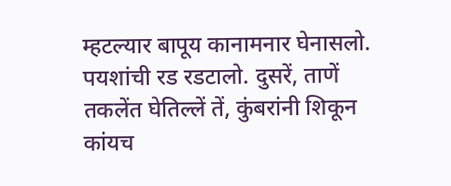म्हटल्यार बापूय कानामनार घेनासलो. पयशांची रड रडटालो. दुसरें, ताणें तकलेंत घेतिल्लें तें, कुंबरांनी शिकून कांयच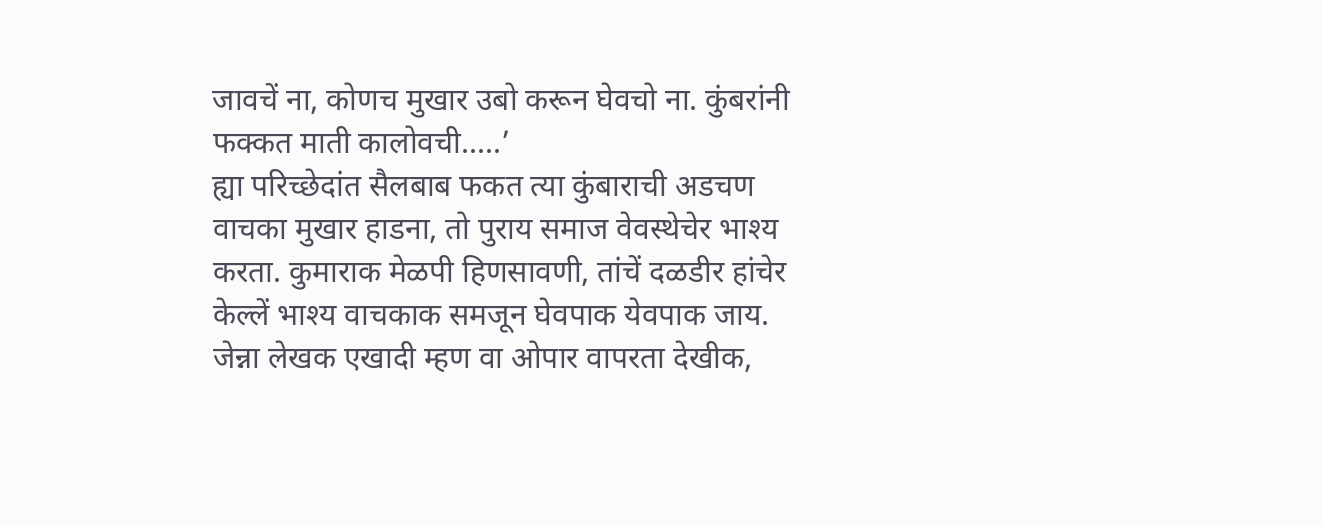जावचें ना, कोणच मुखार उबो करून घेवचो ना. कुंबरांनी फक्कत माती कालोवची.....’
ह्या परिच्छेदांत सैलबाब फकत त्या कुंबाराची अडचण वाचका मुखार हाडना, तो पुराय समाज वेवस्थेचेर भाश्य करता. कुमाराक मेळपी हिणसावणी, तांचें दळडीर हांचेर केल्लें भाश्य वाचकाक समजून घेवपाक येवपाक जाय. जेन्ना लेखक एखादी म्हण वा ओपार वापरता देखीक,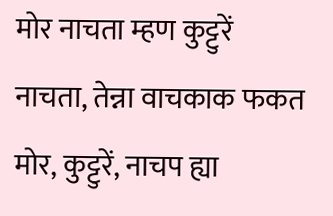मोर नाचता म्हण कुट्टुरें नाचता, तेन्ना वाचकाक फकत मोर, कुट्टुरें, नाचप ह्या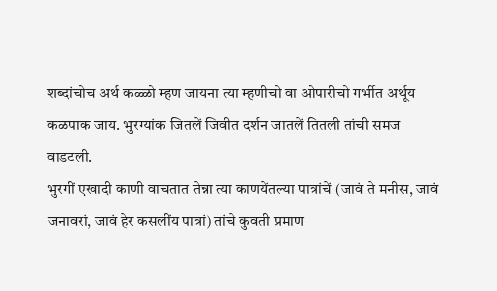शब्दांचोच अर्थ कळ्ळो म्हण जायना त्या म्हणीचो वा ओपारीचो गर्भीत अर्थूय कळपाक जाय. भुरग्यांक जितलें जिवीत दर्शन जातलें तितली तांची समज वाडटली.
भुरगीं एखादी काणी वाचतात तेन्ना त्या काणयेंतल्या पात्रांचें (जावं ते मनीस, जावं जनावरां, जावं हेर कसलींय पात्रां) तांचे कुवती प्रमाण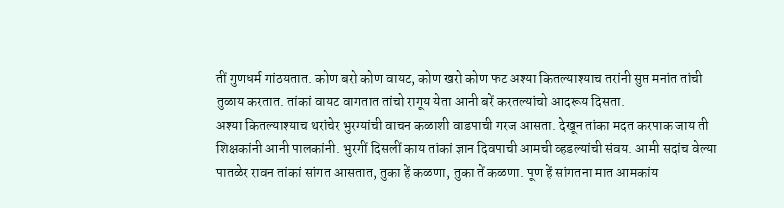तीं गुणधर्म गांठयतात. कोण बरो कोण वायट, कोण खरो कोण फट अश्या कितल्याश्याच तरांनी सुप्त मनांत तांची तुळाय करतात. तांकां वायट वागतात तांचो रागूय येता आनी बरें करतल्यांचो आदरूय दिसता.
अश्या कितल्याश्याच थरांचेर भुरग्यांची वाचन कळाशी वाडपाची गरज आसता. देखून तांका मदत करपाक जाय ती शिक्षकांनी आनी पालकांनी. भुरगीं दिसलीं काय तांकां ज्ञान दिवपाची आमची व्हडल्यांची संवय. आमी सदांच वेल्या पातळेर रावन तांकां सांगत आसतात, तुका हें कळणा, तुका तें कळणा. पूण हें सांगतना मात आमकांय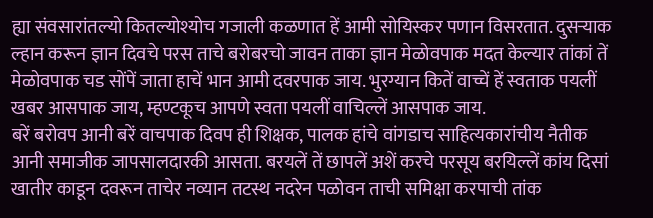ह्या संवसारांतल्यो कितल्योश्योच गजाली कळणात हें आमी सोयिस्कर पणान विसरतात. दुसऱ्याक ल्हान करून ज्ञान दिवचे परस ताचे बरोबरचो जावन ताका ज्ञान मेळोवपाक मदत केल्यार तांकां तें मेळोवपाक चड सोंपें जाता हाचें भान आमी दवरपाक जाय. भुरग्यान कितें वाच्चें हें स्वताक पयलीं खबर आसपाक जाय, म्हण्टकूच आपणे स्वता पयलीं वाचिल्लें आसपाक जाय.
बरें बरोवप आनी बरें वाचपाक दिवप ही शिक्षक, पालक हांचे वांगडाच साहित्यकारांचीय नैतीक आनी समाजीक जापसालदारकी आसता. बरयलें तें छापलें अशें करचे परसूय बरयिल्लें कांय दिसां खातीर काडून दवरून ताचेर नव्यान तटस्थ नदरेन पळोवन ताची समिक्षा करपाची तांक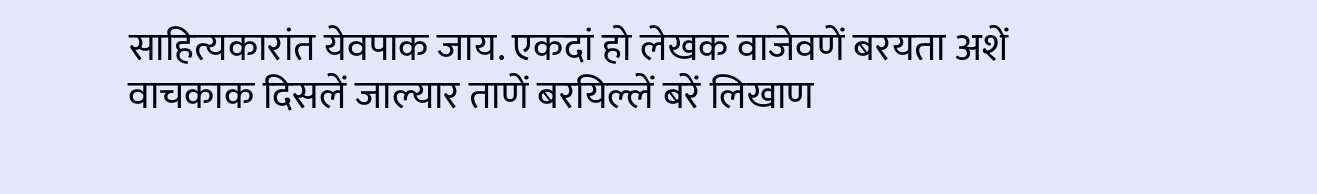साहित्यकारांत येवपाक जाय. एकदां हो लेखक वाजेवणें बरयता अशें वाचकाक दिसलें जाल्यार ताणें बरयिल्लें बरें लिखाण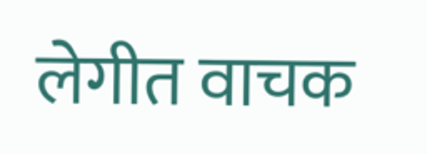लेगीत वाचक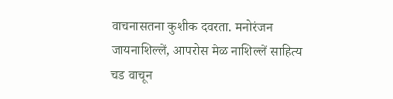वाचनासतना कुशीक दवरता. मनोरंजन जायनाशिल्लें, आपरोस मेळ नाशिल्लें साहित्य चड वाचून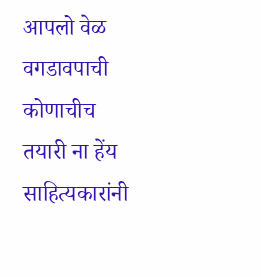आपलो वेळ वगडावपाची कोणाचीच तयारी ना हेंय साहित्यकारांनी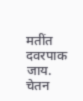मतींत दवरपाक जाय.
चेतन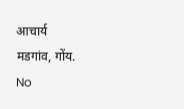आचार्य
मडगांव, गोंय.
No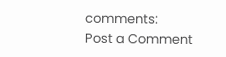comments:
Post a Comment